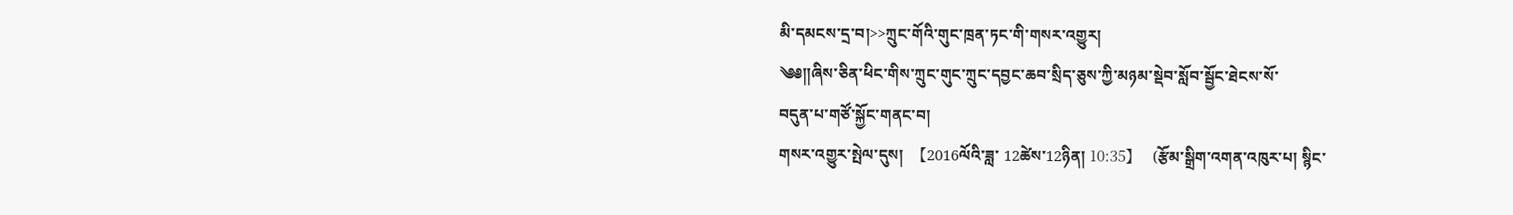མི་དམངས་དྲ་བ།>>ཀྲུང་གོའི་གུང་ཁྲན་ཏང་གི་གསར་འགྱུར།
༄༅།།ཞིས་ཅིན་ཕིང་གིས་ཀྲུང་གུང་ཀྲུང་དབྱང་ཆབ་སྲིད་ཅུས་ཀྱི་མཉམ་སྡེབ་སློབ་སྦྱོང་ཐེངས་སོ་
བདུན་པ་གཙོ་སྐྱོང་གནང་བ།
གསར་འགྱུར་སྤེལ་དུས།  【2016ལོའི་ཟླ་ 12ཚེས་12ཉིན། 10:35】   (རྩོམ་སྒྲིག་འགན་འཁུར་པ། སྙིང་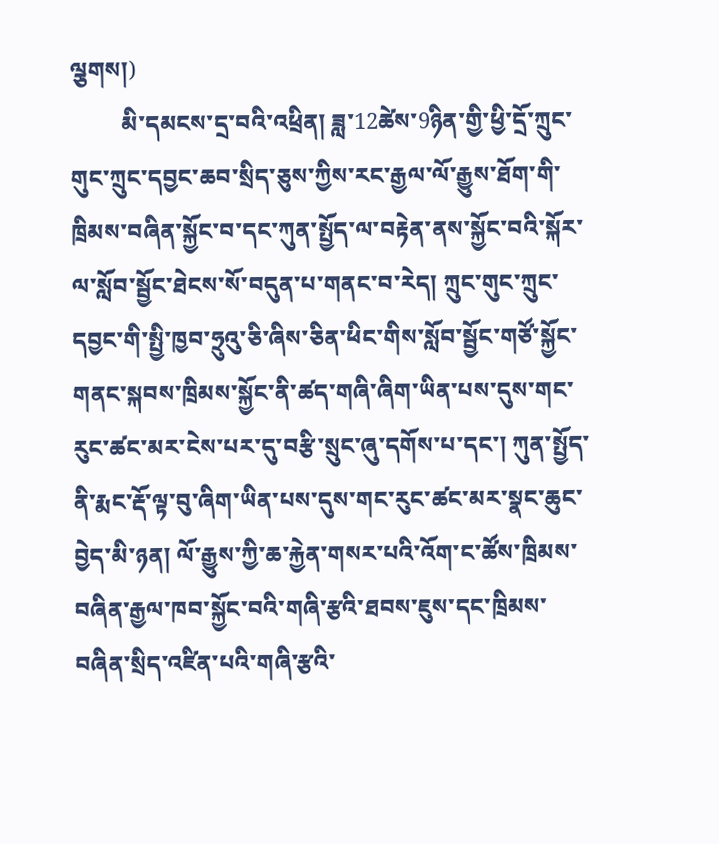ལྕགས།)
         མི་དམངས་དྲ་བའི་འཕྲིན། ཟླ་12ཚེས་9ཉིན་གྱི་ཕྱི་དྲོ་ཀྲུང་གུང་ཀྲུང་དབྱང་ཆབ་སྲིད་ཅུས་ཀྱིས་རང་རྒྱལ་ལོ་རྒྱུས་ཐོག་གི་ཁྲིམས་བཞིན་སྐྱོང་བ་དང་ཀུན་སྤྱོད་ལ་བརྟེན་ནས་སྐྱོང་བའི་སྐོར་ལ་སློབ་སྦྱོང་ཐེངས་སོ་བདུན་པ་གནང་བ་རེད། ཀྲུང་གུང་ཀྲུང་དབྱང་གི་སྤྱི་ཁྱབ་ཧྲུའུ་ཅི་ཞིས་ཅིན་ཕིང་གིས་སློབ་སྦྱོང་གཙོ་སྐྱོང་གནང་སྐབས་ཁྲིམས་སྐྱོང་ནི་ཚད་གཞི་ཞིག་ཡིན་པས་དུས་གང་རུང་ཚང་མར་ངེས་པར་དུ་བརྩི་སྲུང་ཞུ་དགོས་པ་དང་། ཀུན་སྤྱོད་ནི་རྨང་རྡོ་ལྟ་བུ་ཞིག་ཡིན་པས་དུས་གང་རུང་ཚང་མར་སྣང་ཆུང་བྱེད་མི་ཉན། ལོ་རྒྱུས་ཀྱི་ཆ་རྐྱེན་གསར་པའི་འོག་ང་ཚོས་ཁྲིམས་བཞིན་རྒྱལ་ཁབ་སྐྱོང་བའི་གཞི་རྩའི་ཐབས་ཇུས་དང་ཁྲིམས་བཞིན་སྲིད་འཛིན་པའི་གཞི་རྩའི་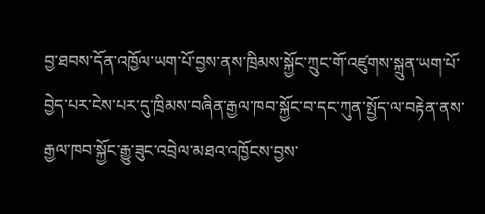བྱ་ཐབས་དོན་འཁྱོལ་ཡག་པོ་བྱས་ནས་ཁྲིམས་སྐྱོང་ཀྲུང་གོ་འཛུགས་སྐྲུན་ཡག་པོ་བྱེད་པར་ངེས་པར་དུ་ཁྲིམས་བཞིན་རྒྱལ་ཁབ་སྐྱོང་བ་དང་ཀུན་སྤྱོད་ལ་བརྟེན་ནས་རྒྱལ་ཁབ་སྐྱོང་རྒྱུ་ཟུང་འབྲེལ་མཐའ་འཁྱོངས་བྱས་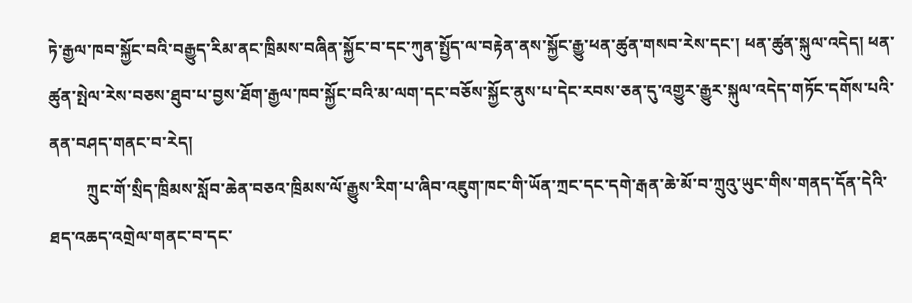ཏེ་རྒྱལ་ཁབ་སྐྱོང་བའི་བརྒྱུད་རིམ་ནང་ཁྲིམས་བཞིན་སྐྱོང་བ་དང་ཀུན་སྤྱོད་ལ་བརྟེན་ནས་སྐྱོང་རྒྱུ་ཕན་ཚུན་གསབ་རེས་དང་། ཕན་ཚུན་སྐུལ་འདེད། ཕན་ཚུན་སྤེལ་རེས་བཅས་ཐུབ་པ་བྱས་ཐོག་རྒྱལ་ཁབ་སྐྱོང་བའི་མ་ལག་དང་བཅོས་སྐྱོང་ནུས་པ་དེང་རབས་ཅན་དུ་འགྱུར་རྒྱུར་སྐུལ་འདེད་གཏོང་དགོས་པའི་ནན་བཤད་གནང་བ་རེད།
         ཀྲུང་གོ་སྲིད་ཁྲིམས་སློབ་ཆེན་བཅའ་ཁྲིམས་ལོ་རྒྱུས་རིག་པ་ཞིབ་འཇུག་ཁང་གི་ཡོན་ཀྲང་དང་དགེ་རྒན་ཆེ་མོ་བ་ཀྲུའུ་ཡུང་གིས་གནད་དོན་དེའི་ཐད་འཆད་འགྲེལ་གནང་བ་དང་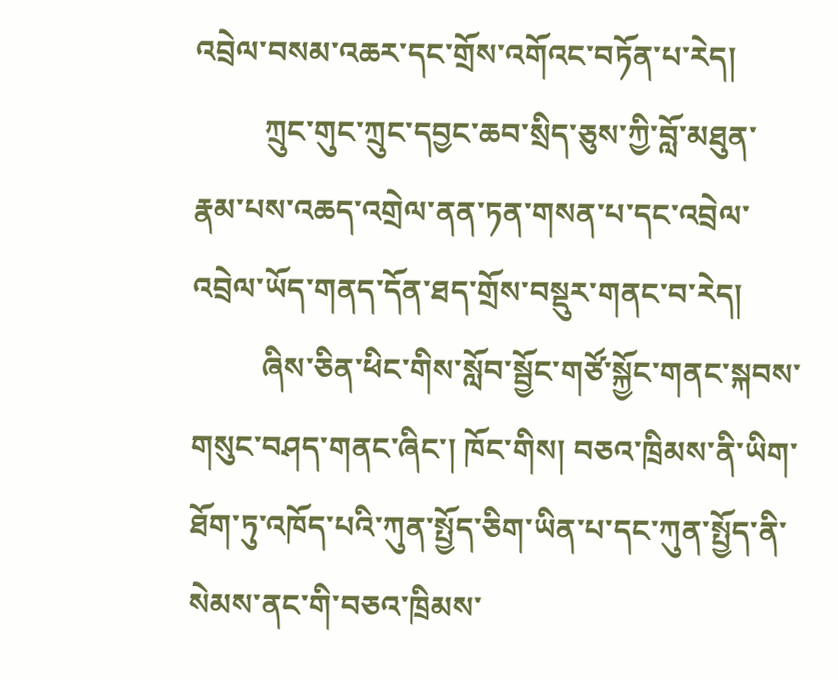འབྲེལ་བསམ་འཆར་དང་གྲོས་འགོའང་བཏོན་པ་རེད།
         ཀྲུང་གུང་ཀྲུང་དབྱང་ཆབ་སྲིད་ཅུས་ཀྱི་བློ་མཐུན་རྣམ་པས་འཆད་འགྲེལ་ནན་ཏན་གསན་པ་དང་འབྲེལ་འབྲེལ་ཡོད་གནད་དོན་ཐད་གྲོས་བསྡུར་གནང་བ་རེད།
         ཞིས་ཅིན་ཕིང་གིས་སློབ་སྦྱོང་གཙོ་སྐྱོང་གནང་སྐབས་གསུང་བཤད་གནང་ཞིང་། ཁོང་གིས། བཅའ་ཁྲིམས་ནི་ཡིག་ཐོག་ཏུ་འཁོད་པའི་ཀུན་སྤྱོད་ཅིག་ཡིན་པ་དང་ཀུན་སྤྱོད་ནི་སེམས་ནང་གི་བཅའ་ཁྲིམས་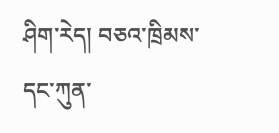ཤིག་རེད། བཅའ་ཁྲིམས་དང་ཀུན་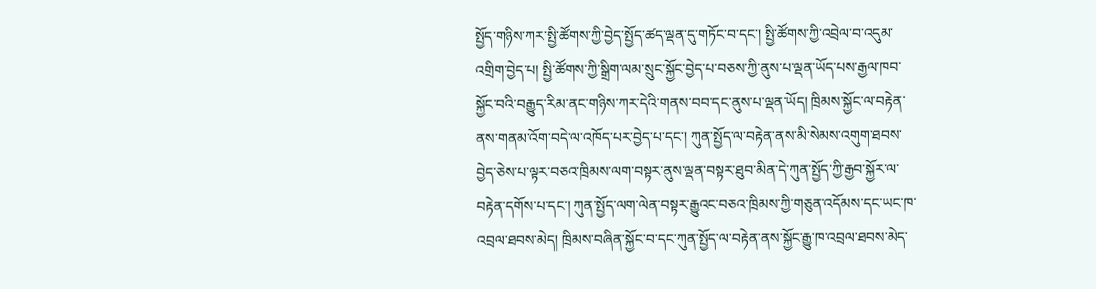སྤྱོད་གཉིས་ཀར་སྤྱི་ཚོགས་ཀྱི་བྱེད་སྤྱོད་ཚད་ལྡན་དུ་གཏོང་བ་དང་། སྤྱི་ཚོགས་ཀྱི་འབྲེལ་བ་འདུམ་འགྲིག་བྱེད་པ། སྤྱི་ཚོགས་ཀྱི་སྒྲིག་ལམ་སྲུང་སྐྱོང་བྱེད་པ་བཅས་ཀྱི་ནུས་པ་ལྡན་ཡོད་པས་རྒྱལ་ཁབ་སྐྱོང་བའི་བརྒྱུད་རིམ་ནང་གཉིས་ཀར་དེའི་གནས་བབ་དང་ནུས་པ་ལྡན་ཡོད། ཁྲིམས་སྐྱོང་ལ་བརྟེན་ནས་གནམ་འོག་བདེ་ལ་འཁོད་པར་བྱེད་པ་དང་། ཀུན་སྤྱོད་ལ་བརྟེན་ནས་མི་སེམས་འགུག་ཐབས་བྱེད་ཅེས་པ་ལྟར་བཅའ་ཁྲིམས་ལག་བསྟར་ནུས་ལྡན་བསྟར་ཐུབ་མིན་དེ་ཀུན་སྤྱོད་ཀྱི་རྒྱབ་སྐྱོར་ལ་བརྟེན་དགོས་པ་དང་། ཀུན་སྤྱོད་ལག་ལེན་བསྟར་རྒྱུའང་བཅའ་ཁྲིམས་ཀྱི་གཅུན་འདོམས་དང་ཡང་ཁ་འབྲལ་ཐབས་མེད། ཁྲིམས་བཞིན་སྐྱོང་བ་དང་ཀུན་སྤྱོད་ལ་བརྟེན་ནས་སྐྱོང་རྒྱུ་ཁ་འབྲལ་ཐབས་མེད་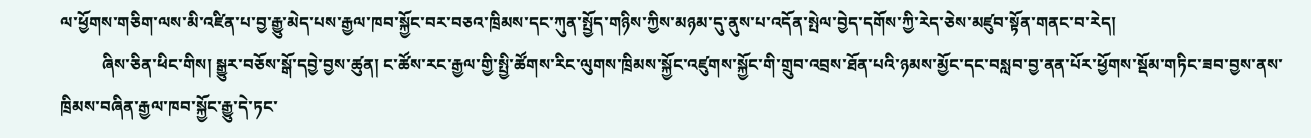ལ་ཕྱོགས་གཅིག་ལས་མི་འཛིན་པ་བྱ་རྒྱུ་མེད་པས་རྒྱལ་ཁབ་སྐྱོང་བར་བཅའ་ཁྲིམས་དང་ཀུན་སྤྱོད་གཉིས་ཀྱིས་མཉམ་དུ་ནུས་པ་འདོན་སྤེལ་བྱེད་དགོས་ཀྱི་རེད་ཅེས་མཛུབ་སྟོན་གནང་བ་རེད།
          ཞིས་ཅིན་ཕིང་གིས། སྒྱུར་བཅོས་སྒོ་དབྱེ་བྱས་ཚུན། ང་ཚོས་རང་རྒྱལ་གྱི་སྤྱི་ཚོགས་རིང་ལུགས་ཁྲིམས་སྐྱོང་འཛུགས་སྐྱོང་གི་གྲུབ་འབྲས་ཐོན་པའི་ཉམས་མྱོང་དང་བསླབ་བྱ་ནན་པོར་ཕྱོགས་སྡོམ་གཏིང་ཟབ་བྱས་ནས་ཁྲིམས་བཞིན་རྒྱལ་ཁབ་སྐྱོང་རྒྱུ་དེ་ཏང་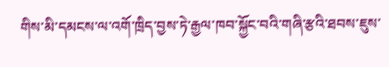གིས་མི་དམངས་ལ་འགོ་ཁྲིད་བྱས་ཏེ་རྒྱལ་ཁབ་སྐྱོང་བའི་གཞི་རྩའི་ཐབས་ཇུས་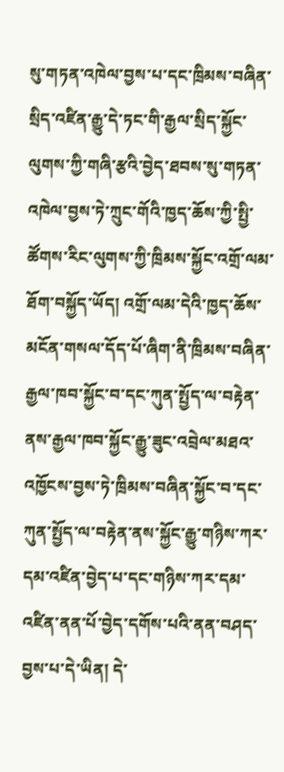སུ་གཏན་འཁེལ་བྱས་པ་དང་ཁྲིམས་བཞིན་སྲིད་འཛིན་རྒྱུ་དེ་ཏང་གི་རྒྱལ་སྲིད་སྐྱོང་ལུགས་ཀྱི་གཞི་རྩའི་བྱེད་ཐབས་སུ་གཏན་འཁེལ་བྱས་ཏེ་ཀྲུང་གོའི་ཁྱད་ཆོས་ཀྱི་སྤྱི་ཚོགས་རིང་ལུགས་ཀྱི་ཁྲིམས་སྐྱོང་འགྲོ་ལམ་ཐོག་བསྐྱོད་ཡོད། འགྲོ་ལམ་དེའི་ཁྱད་ཆོས་མངོན་གསལ་དོད་པོ་ཞིག་ནི་ཁྲིམས་བཞིན་རྒྱལ་ཁབ་སྐྱོང་བ་དང་ཀུན་སྤྱོད་ལ་བརྟེན་ནས་རྒྱལ་ཁབ་སྐྱོང་རྒྱུ་ཟུང་འབྲེལ་མཐའ་འཁྱོངས་བྱས་ཏེ་ཁྲིམས་བཞིན་སྐྱོང་བ་དང་ཀུན་སྤྱོད་ལ་བརྟེན་ནས་སྐྱོང་རྒྱུ་གཉིས་ཀར་དམ་འཛིན་བྱེད་པ་དང་གཉིས་ཀར་དམ་འཛིན་ནན་པོ་བྱེད་དགོས་པའི་ནན་བཤད་བྱས་པ་དེ་ཡིན། དེ་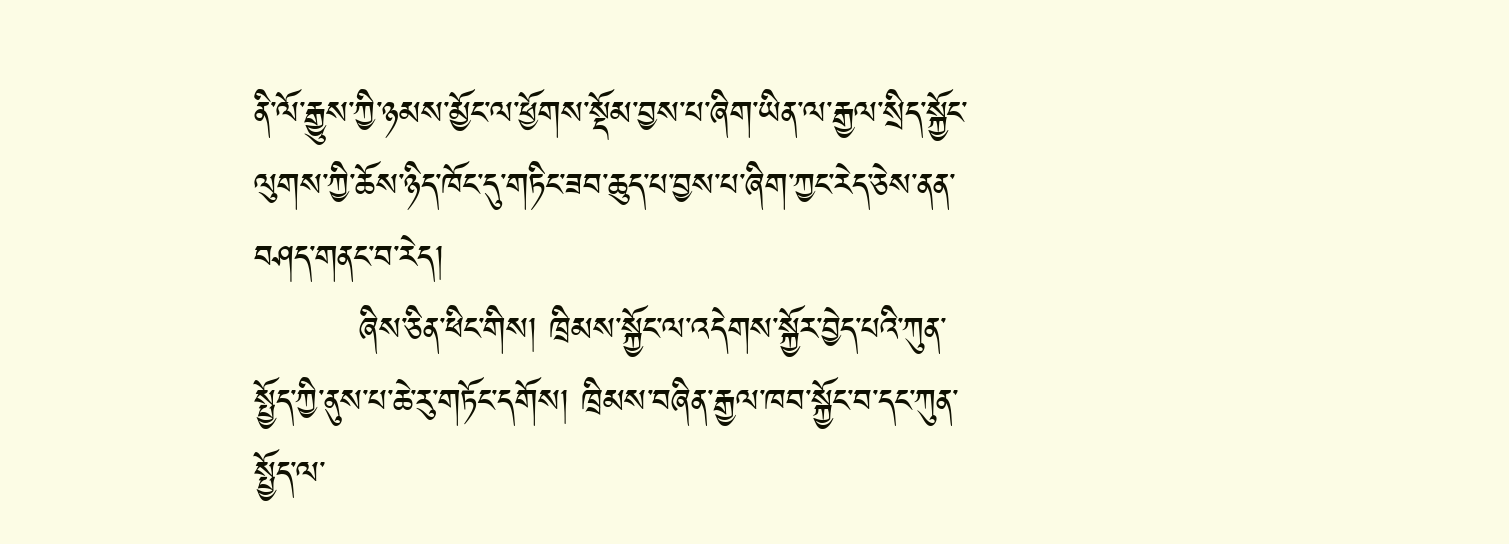ནི་ལོ་རྒྱུས་ཀྱི་ཉམས་མྱོང་ལ་ཕྱོགས་སྡོམ་བྱས་པ་ཞིག་ཡིན་ལ་རྒྱལ་སྲིད་སྐྱོང་ལུགས་ཀྱི་ཆོས་ཉིད་ཁོང་དུ་གཏིང་ཟབ་ཆུད་པ་བྱས་པ་ཞིག་ཀྱང་རེད་ཅེས་ནན་བཤད་གནང་བ་རེད།
         ཞིས་ཅིན་ཕིང་གིས། ཁྲིམས་སྐྱོང་ལ་འདེགས་སྐྱོར་བྱེད་པའི་ཀུན་སྤྱོད་ཀྱི་ནུས་པ་ཆེ་རུ་གཏོང་དགོས། ཁྲིམས་བཞིན་རྒྱལ་ཁབ་སྐྱོང་བ་དང་ཀུན་སྤྱོད་ལ་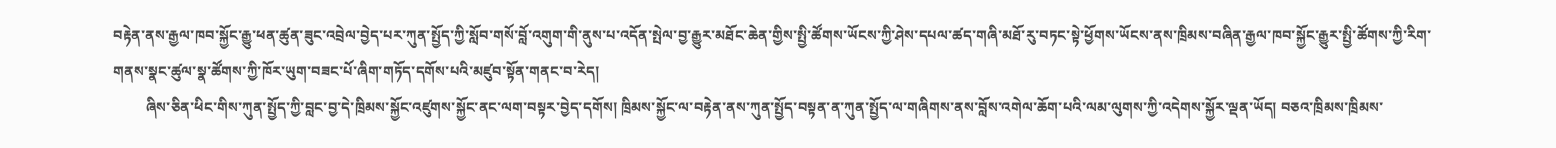བརྟེན་ནས་རྒྱལ་ཁབ་སྐྱོང་རྒྱུ་ཕན་ཚུན་ཟུང་འབྲེལ་བྱེད་པར་ཀུན་སྤྱོད་ཀྱི་སློབ་གསོ་བློ་འགུག་གི་ནུས་པ་འདོན་སྤེལ་བྱ་རྒྱུར་མཐོང་ཆེན་གྱིས་སྤྱི་ཚོགས་ཡོངས་ཀྱི་ཤེས་དཔལ་ཚད་གཞི་མཐོ་རུ་བཏང་སྟེ་ཕྱོགས་ཡོངས་ནས་ཁྲིམས་བཞིན་རྒྱལ་ཁབ་སྐྱོང་རྒྱུར་སྤྱི་ཚོགས་ཀྱི་རིག་གནས་སྣང་ཚུལ་སྣ་ཚོགས་ཀྱི་ཁོར་ཡུག་བཟང་པོ་ཞིག་གཏོད་དགོས་པའི་མཛུབ་སྟོན་གནང་བ་རེད།
         ཞིས་ཅིན་ཕིང་གིས་ཀུན་སྤྱོད་ཀྱི་བླང་བྱ་དེ་ཁྲིམས་སྐྱོང་འཛུགས་སྐྱོང་ནང་ལག་བསྟར་བྱེད་དགོས། ཁྲིམས་སྐྱོང་ལ་བརྟེན་ནས་ཀུན་སྤྱོད་བསྟན་ན་ཀུན་སྤྱོད་ལ་གཞིགས་ནས་བློས་འགེལ་ཆོག་པའི་ལམ་ལུགས་ཀྱི་འདེགས་སྐྱོར་ལྡན་ཡོད། བཅའ་ཁྲིམས་ཁྲིམས་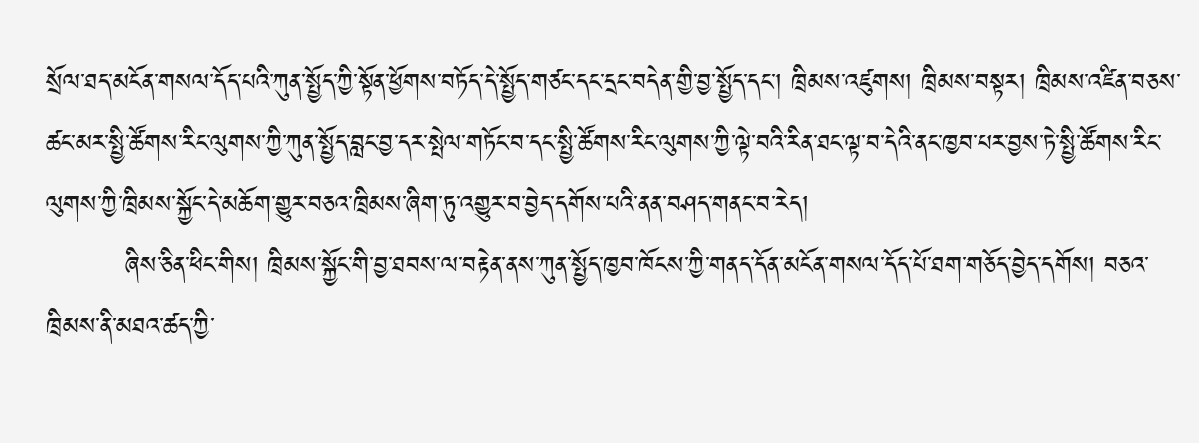སྲོལ་ཐད་མངོན་གསལ་དོད་པའི་ཀུན་སྤྱོད་ཀྱི་སྟོན་ཕྱོགས་བཏོད་དེ་སྤྱོད་གཙང་དང་དྲང་བདེན་གྱི་བྱ་སྤྱོད་དང་། ཁྲིམས་འཛུགས། ཁྲིམས་བསྟར། ཁྲིམས་འཛིན་བཅས་ཚང་མར་སྤྱི་ཚོགས་རིང་ལུགས་ཀྱི་ཀུན་སྤྱོད་བླང་བྱ་དར་སྤེལ་གཏོང་བ་དང་སྤྱི་ཚོགས་རིང་ལུགས་ཀྱི་ལྟེ་བའི་རིན་ཐང་ལྟ་བ་དེའི་ནང་ཁྱབ་པར་བྱས་ཏེ་སྤྱི་ཚོགས་རིང་ལུགས་ཀྱི་ཁྲིམས་སྐྱོང་དེ་མཆོག་གྱུར་བཅའ་ཁྲིམས་ཞིག་ཏུ་འགྱུར་བ་བྱེད་དགོས་པའི་ནན་བཤད་གནང་བ་རེད།
         ཞིས་ཅིན་ཕིང་གིས། ཁྲིམས་སྐྱོང་གི་བྱ་ཐབས་ལ་བརྟེན་ནས་ཀུན་སྤྱོད་ཁྱབ་ཁོངས་ཀྱི་གནད་དོན་མངོན་གསལ་དོད་པོ་ཐག་གཅོད་བྱེད་དགོས། བཅའ་ཁྲིམས་ནི་མཐའ་ཚད་ཀྱི་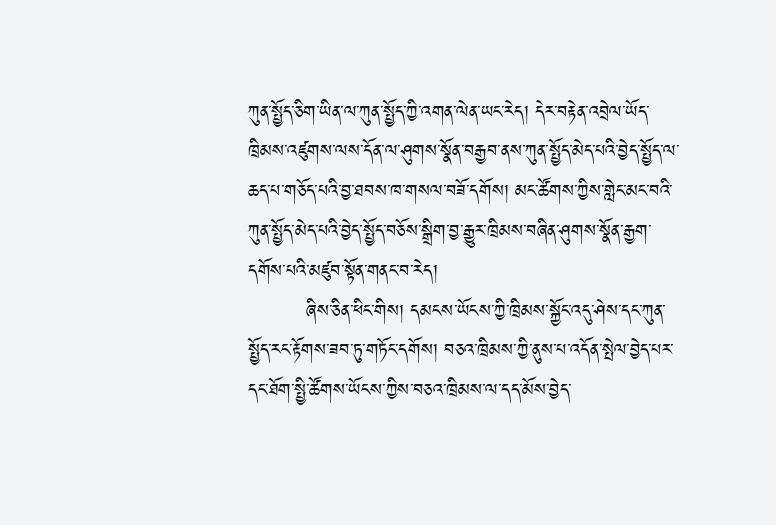ཀུན་སྤྱོད་ཅིག་ཡིན་ལ་ཀུན་སྤྱོད་ཀྱི་འགན་ལེན་ཡང་རེད། དེར་བརྟེན་འབྲེལ་ཡོད་ཁྲིམས་འཛུགས་ལས་དོན་ལ་ཤུགས་སྣོན་བརྒྱབ་ནས་ཀུན་སྤྱོད་མེད་པའི་བྱེད་སྤྱོད་ལ་ཆད་པ་གཅོད་པའི་བྱ་ཐབས་ཁ་གསལ་བཟོ་དགོས། མང་ཚོགས་ཀྱིས་གླེང་མང་བའི་ཀུན་སྤྱོད་མེད་པའི་བྱེད་སྤྱོད་བཅོས་སྒྲིག་བྱ་རྒྱུར་ཁྲིམས་བཞིན་ཤུགས་སྣོན་རྒྱག་དགོས་པའི་མཛུབ་སྟོན་གནང་བ་རེད།
         ཞིས་ཅིན་ཕིང་གིས། དམངས་ཡོངས་ཀྱི་ཁྲིམས་སྐྱོང་འདུ་ཤེས་དང་ཀུན་སྤྱོད་རང་རྟོགས་ཟབ་ཏུ་གཏོང་དགོས། བཅའ་ཁྲིམས་ཀྱི་ནུས་པ་འདོན་སྤེལ་བྱེད་པར་དང་ཐོག་སྤྱི་ཚོགས་ཡོངས་ཀྱིས་བཅའ་ཁྲིམས་ལ་དད་མོས་བྱེད་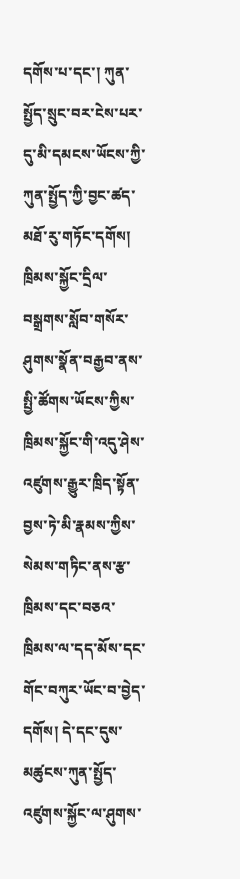དགོས་པ་དང་། ཀུན་སྤྱོད་སྲུང་བར་ངེས་པར་དུ་མི་དམངས་ཡོངས་ཀྱི་ཀུན་སྤྱོད་ཀྱི་བྱང་ཚད་མཐོ་རུ་གཏོང་དགོས། ཁྲིམས་སྐྱོང་དྲིལ་བསྒྲགས་སློབ་གསོར་ཤུགས་སྣོན་བརྒྱབ་ནས་སྤྱི་ཚོགས་ཡོངས་ཀྱིས་ཁྲིམས་སྐྱོང་གི་འདུ་ཤེས་འཛུགས་རྒྱུར་ཁྲིད་སྟོན་བྱས་ཏེ་མི་རྣམས་ཀྱིས་སེམས་གཏིང་ནས་རྩ་ཁྲིམས་དང་བཅའ་ཁྲིམས་ལ་དད་མོས་དང་གོང་བཀུར་ཡོང་བ་བྱེད་དགོས། དེ་དང་དུས་མཚུངས་ཀུན་སྤྱོད་འཛུགས་སྐྱོང་ལ་ཤུགས་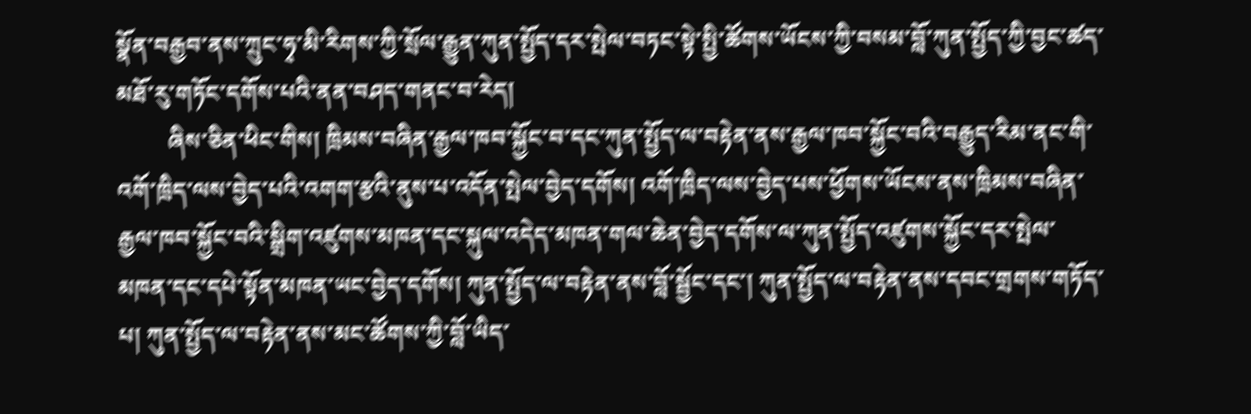སྣོན་བརྒྱབ་ནས་ཀྲུང་ཧྭ་མི་རིགས་ཀྱི་སྲོལ་རྒྱུན་ཀུན་སྤྱོད་དར་སྤེལ་བཏང་སྟེ་སྤྱི་ཚོགས་ཡོངས་ཀྱི་བསམ་བློ་ཀུན་སྤྱོད་ཀྱི་བྱང་ཚད་མཐོ་རུ་གཏོང་དགོས་པའི་ནན་བཤད་གནང་བ་རེད།
         ཞིས་ཅིན་ཕིང་གིས། ཁྲིམས་བཞིན་རྒྱལ་ཁབ་སྐྱོང་བ་དང་ཀུན་སྤྱོད་ལ་བརྟེན་ནས་རྒྱལ་ཁབ་སྐྱོང་བའི་བརྒྱུད་རིམ་ནང་གི་འགོ་ཁྲིད་ལས་བྱེད་པའི་འགག་རྩའི་ནུས་པ་འདོན་སྤེལ་བྱེད་དགོས། འགོ་ཁྲིད་ལས་བྱེད་པས་ཕྱོགས་ཡོངས་ནས་ཁྲིམས་བཞིན་རྒྱལ་ཁབ་སྐྱོང་བའི་སྒྲིག་འཛུགས་མཁན་དང་སྐུལ་འདེད་མཁན་གལ་ཆེན་བྱེད་དགོས་ལ་ཀུན་སྤྱོད་འཛུགས་སྐྱོང་དར་སྤེལ་མཁན་དང་དཔེ་སྟོན་མཁན་ཡང་བྱེད་དགོས། ཀུན་སྤྱོད་ལ་བརྟེན་ནས་བློ་སྦྱོང་དང་། ཀུན་སྤྱོད་ལ་བརྟེན་ནས་དབང་གྲགས་གཏོད་པ། ཀུན་སྤྱོད་ལ་བརྟེན་ནས་མང་ཚོགས་ཀྱི་བློ་ཡིད་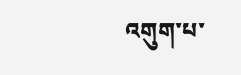འགུག་པ་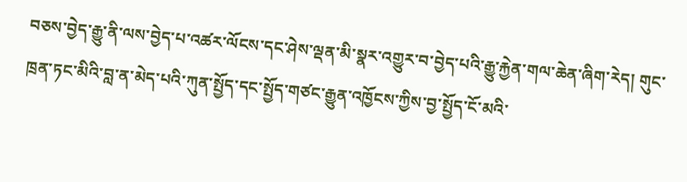བཅས་བྱེད་རྒྱུ་ནི་ལས་བྱེད་པ་འཚར་ལོངས་དང་ཤེས་ལྡན་མི་སྣར་འགྱུར་བ་བྱེད་པའི་རྒྱུ་རྐྱེན་གལ་ཆེན་ཞིག་རེད། གུང་ཁྲན་ཏང་མིའི་བླ་ན་མེད་པའི་ཀུན་སྤྱོད་དང་སྤྱོད་གཙང་རྒྱུན་འཁྱོངས་ཀྱིས་བྱ་སྤྱོད་ངོ་མའི་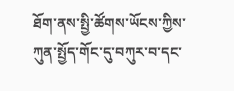ཐོག་ནས་སྤྱི་ཚོགས་ཡོངས་ཀྱིས་ཀུན་སྤྱོད་གོང་དུ་བཀུར་བ་དང་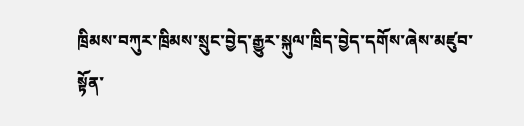ཁྲིམས་བཀུར་ཁྲིམས་སྲུང་བྱེད་རྒྱུར་སྐུལ་ཁྲིད་བྱེད་དགོས་ཞེས་མཛུབ་སྟོན་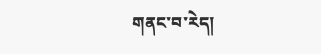གནང་བ་རེད།